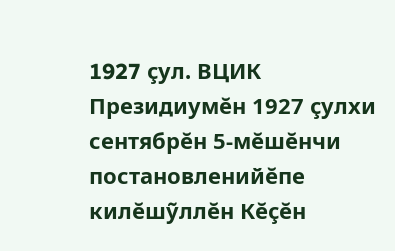1927 çул. ВЦИК Президиумĕн 1927 çулхи сентябрĕн 5-мĕшĕнчи постановленийĕпе килĕшỹллĕн Кĕçĕн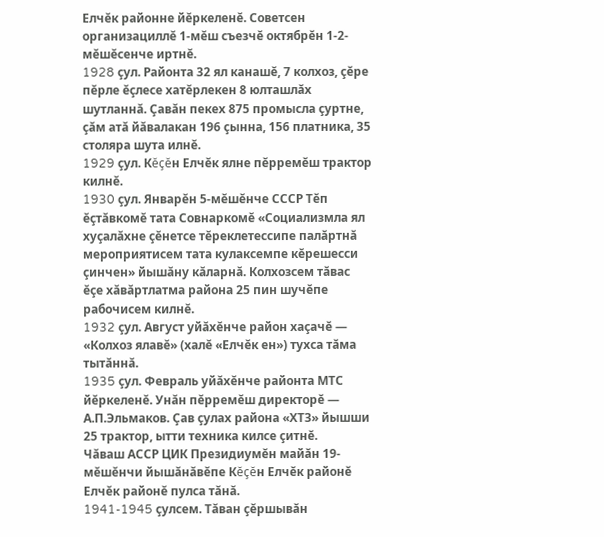Елчĕк районне йĕркеленĕ. Советсен организациллĕ 1-мĕш съезчĕ октябрĕн 1-2-мĕшĕсенче иртнĕ.
1928 çул. Районта 32 ял канашĕ, 7 колхоз, çĕре пĕрле ĕçлесе хатĕрлекен 8 юлташлăх шутланнă. Çавăн пекех 875 промысла çуртне, çăм атă йăвалакан 196 çынна, 156 платника, 35 столяра шута илнĕ.
1929 çул. Кĕçĕн Елчĕк ялне пĕрремĕш трактор килнĕ.
1930 çул. Январĕн 5-мĕшĕнче СССР Тĕп ĕçтăвкомĕ тата Совнаркомĕ «Социализмла ял хуçалăхне çĕнетсе тĕреклетессипе палăртнă мероприятисем тата кулаксемпе кĕрешесси çинчен» йышăну кăларнă. Колхозсем тăвас ĕçе хăвăртлатма района 25 пин шучĕпе рабочисем килнĕ.
1932 çул. Август уйăхĕнче район хаçачĕ — «Колхоз ялавĕ» (халĕ «Елчĕк ен») тухса тăма тытăннă.
1935 çул. Февраль уйăхĕнче районта МТС йĕркеленĕ. Унăн пĕрремĕш директорĕ — А.П.Эльмаков. Çав çулах района «ХТЗ» йышши 25 трактор, ытти техника килсе çитнĕ.
Чăваш АССР ЦИК Президиумĕн майăн 19-мĕшĕнчи йышăнăвĕпе Кĕçĕн Елчĕк районĕ Елчĕк районĕ пулса тăнă.
1941-1945 çулсем. Тăван çĕршывăн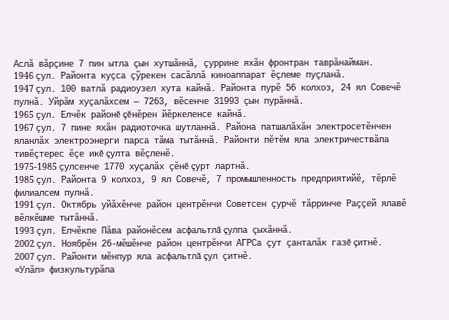Аслă вăрçине 7 пин ытла çын хутшăннă, çуррине яхăн фронтран таврăнайман.
1946 çул. Районта куçса çỹрекен сасăллă киноаппарат ĕçлеме пуçланă.
1947 çул. 100 ватлă радиоузел хута кайнă. Районта пурĕ 56 колхоз, 24 ял Совечĕ пулнă. Уйрăм хуçалăхсем — 7263, вĕсенче 31993 çын пурăннă.
1965 çул. Елчĕк районĕ çĕнĕрен йĕркеленсе кайнă.
1967 çул. 7 пине яхăн радиоточка шутланнă. Района патшалăхăн электросетĕнчен яланлăх электроэнерги парса тăма тытăннă. Районти пĕтĕм яла электричествăпа тивĕçтерес ĕçе икĕ çулта вĕçленĕ.
1975-1985 çулсенче 1770 хуçалăх çĕнĕ çурт лартнă.
1985 çул. Районта 9 колхоз, 9 ял Совечĕ, 7 промышленность предприятийĕ, тĕрлĕ филиалсем пулнă.
1991 çул. Октябрь уйăхĕнче район центрĕнчи Советсен çурчĕ тăрринче Раççей ялавĕ вĕлкĕшме тытăннă.
1993 çул. Елчĕкпе Пăва районĕсем асфальтлă çулпа çыхăннă.
2002 çул. Ноябрĕн 26-мĕшĕнче район центрĕнчи АГРСа çут çанталăк газĕ çитнĕ.
2007 çул. Районти мĕнпур яла асфальтлă çул çитнĕ.
«Улăп» физкультурăпа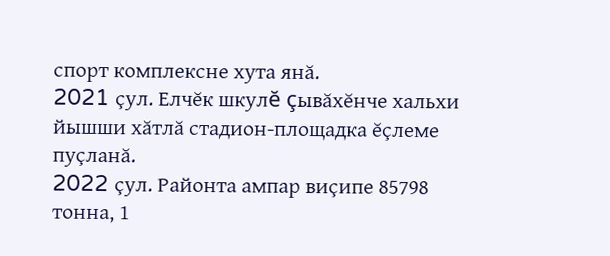спорт комплексне хута янă.
2021 çул. Елчĕк шкулĕ çывăхĕнче хальхи йышши хăтлă стадион-площадка ĕçлеме пуçланă.
2022 çул. Районта ампар виçипе 85798 тонна, 1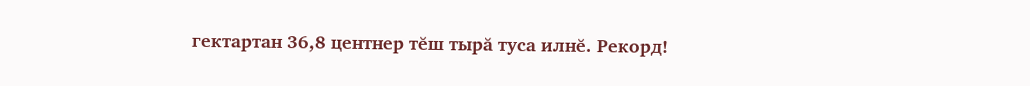гектартан 36,8 центнер тĕш тырă туса илнĕ. Рекорд!